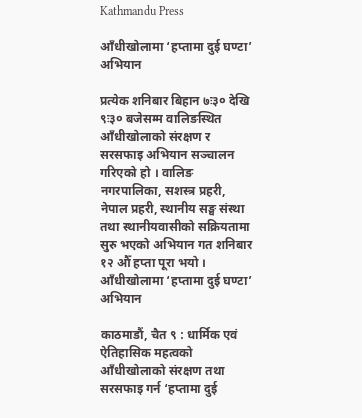Kathmandu Press

आँधीखोलामा ‘हप्तामा दुई घण्टा’ अभियान

प्रत्येक शनिबार बिहान ७ः३० देखि ९ः३० बजेसम्म वालिङस्थित आँधीखोलाको संरक्षण र सरसफाइ अभियान सञ्चालन गरिएको हो । वालिङ नगरपालिका, सशस्त्र प्रहरी, नेपाल प्रहरी, स्थानीय सङ्घ संस्था तथा स्थानीयवासीको सक्रियतामा सुरु भएको अभियान गत शनिबार १२ औँ हप्ता पूरा भयो ।
आँधीखोलामा ‘हप्तामा दुई घण्टा’ अभियान

काठमाडौं, चैत ९ : धार्मिक एवं ऐतिहासिक महत्वको आँधीखोलाको संरक्षण तथा सरसफाइ गर्न ‘हप्तामा दुई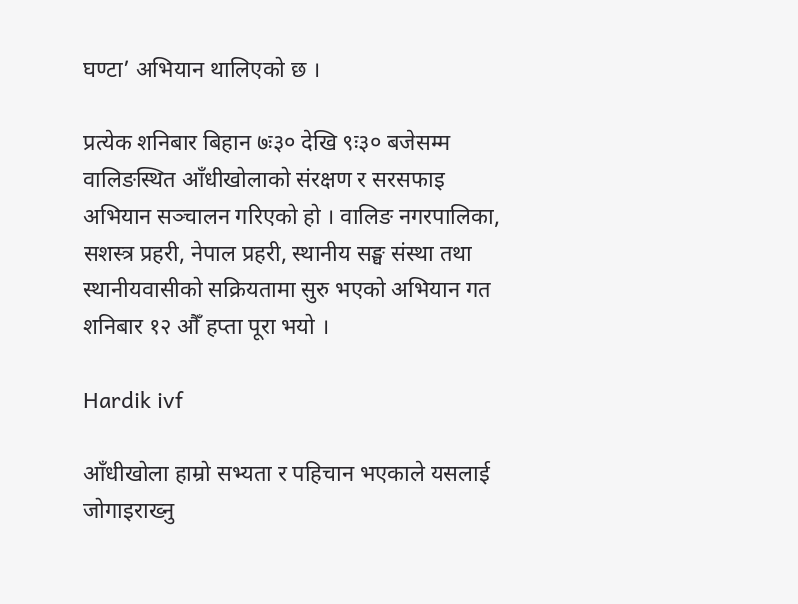घण्टा’ अभियान थालिएको छ ।

प्रत्येक शनिबार बिहान ७ः३० देखि ९ः३० बजेसम्म वालिङस्थित आँधीखोलाको संरक्षण र सरसफाइ अभियान सञ्चालन गरिएको हो । वालिङ नगरपालिका, सशस्त्र प्रहरी, नेपाल प्रहरी, स्थानीय सङ्घ संस्था तथा स्थानीयवासीको सक्रियतामा सुरु भएको अभियान गत शनिबार १२ औँ हप्ता पूरा भयो ।

Hardik ivf

आँधीखोला हाम्रो सभ्यता र पहिचान भएकाले यसलाई जोगाइराख्नु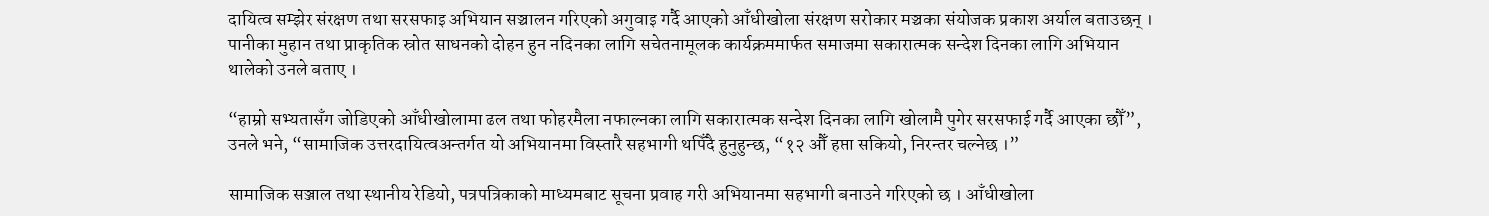दायित्व सम्झेर संरक्षण तथा सरसफाइ अभियान सञ्चालन गरिएको अगुवाइ गर्दै आएको आँधीखोला संरक्षण सरोकार मञ्चका संयोजक प्रकाश अर्याल बताउछन् । पानीका मुहान तथा प्राकृतिक स्रोत साधनको दोहन हुन नदिनका लागि सचेतनामूलक कार्यक्रममार्फत समाजमा सकारात्मक सन्देश दिनका लागि अभियान थालेको उनले बताए ।

“हाम्रो सभ्यतासँग जोडिएको आँधीखोलामा ढल तथा फोहरमैला नफाल्नका लागि सकारात्मक सन्देश दिनका लागि खोलामै पुगेर सरसफाई गर्दै आएका छौँ”, उनले भने, “सामाजिक उत्तरदायित्वअन्तर्गत यो अभियानमा विस्तारै सहभागी थपिँदै हुनुहुन्छ, “१२ औँ हप्ता सकियो, निरन्तर चल्नेछ ।”

सामाजिक सञ्जाल तथा स्थानीय रेडियो, पत्रपत्रिकाको माध्यमबाट सूचना प्रवाह गरी अभियानमा सहभागी बनाउने गरिएको छ । आँधीखोला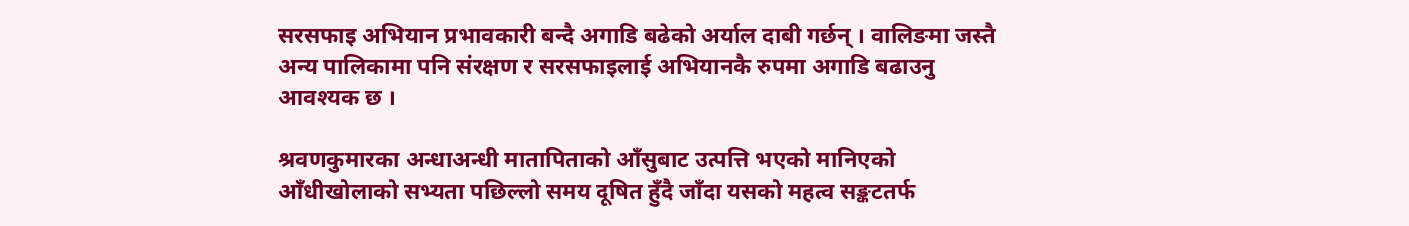सरसफाइ अभियान प्रभावकारी बन्दै अगाडि बढेको अर्याल दाबी गर्छन् । वालिङमा जस्तै अन्य पालिकामा पनि संरक्षण र सरसफाइलाई अभियानकै रुपमा अगाडि बढाउनु आवश्यक छ ।

श्रवणकुमारका अन्धाअन्धी मातापिताको आँसुबाट उत्पत्ति भएको मानिएको आँधीखोलाको सभ्यता पछिल्लो समय दूषित हुँदै जाँदा यसको महत्व सङ्कटतर्फ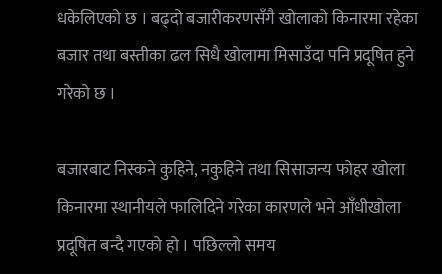धकेलिएको छ । बढ्दो बजारीकरणसँगै खोलाको किनारमा रहेका बजार तथा बस्तीका ढल सिधै खोलामा मिसाउँदा पनि प्रदूषित हुने गरेको छ ।

बजारबाट निस्कने कुहिने, नकुहिने तथा सिसाजन्य फोहर खोला किनारमा स्थानीयले फालिदिने गरेका कारणले भने आँधीखोला प्रदूषित बन्दै गएको हो । पछिल्लो समय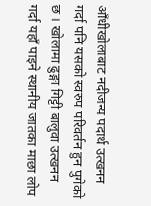आँधीखोलाबाट नदीजन्य पदार्थ उत्खनन गर्दा पनि यसको स्वरुप परिवर्तन हुन पुगेको छ । खोलामा ढुङ्गा गिट्टी बालुवा उत्खनन गर्दा यहाँ पाइने स्थानीय जातका माछा लोप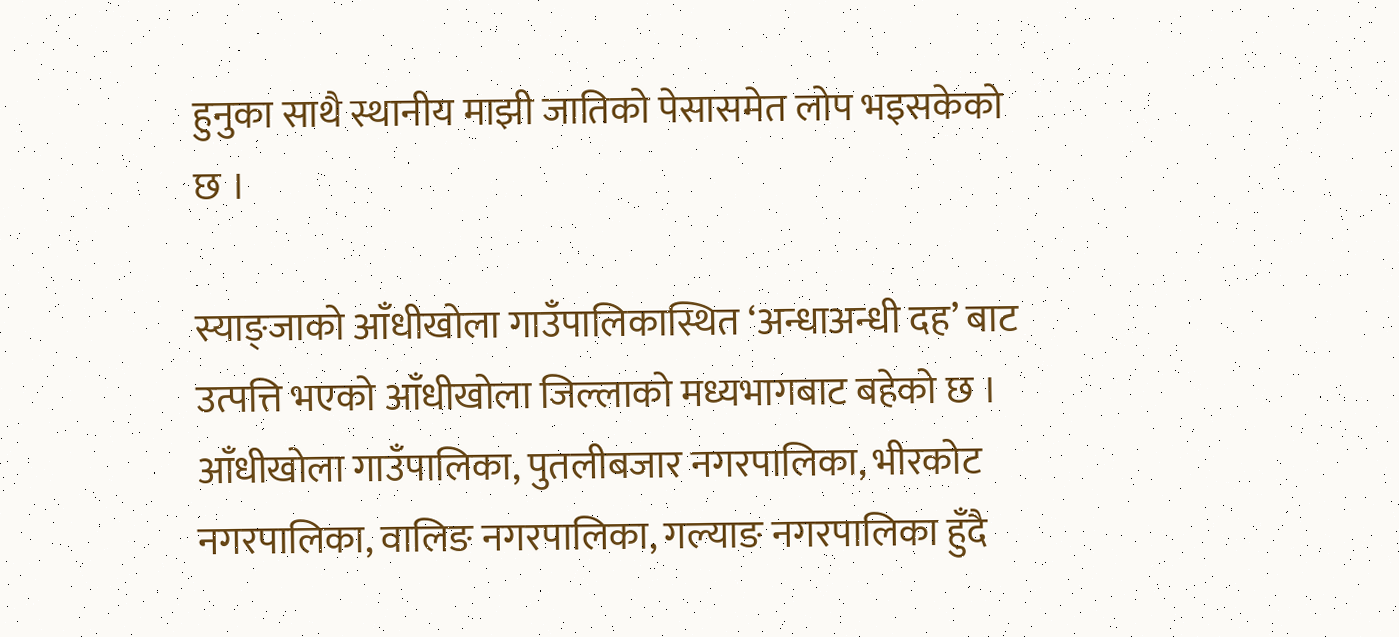हुनुका साथै स्थानीय माझी जातिको पेसासमेत लोप भइसकेको छ ।

स्याङ्जाको आँधीखोला गाउँपालिकास्थित ‘अन्धाअन्धी दह’ बाट उत्पत्ति भएको आँधीखोला जिल्लाको मध्यभागबाट बहेको छ । आँधीखोला गाउँपालिका, पुतलीबजार नगरपालिका, भीरकोट नगरपालिका, वालिङ नगरपालिका, गल्याङ नगरपालिका हुँदै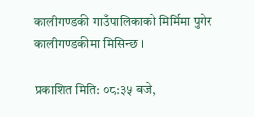कालीगण्डकी गाउँपालिकाको मिर्मिमा पुगेर कालीगण्डकीमा मिसिन्छ ।

प्रकाशित मिति: ०८:३५ बजे,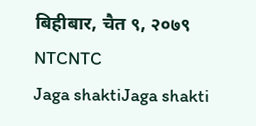बिहीबार, चैत ९, २०७९
NTCNTC
Jaga shaktiJaga shakti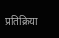प्रतिक्रिया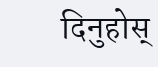दिनुहोस्